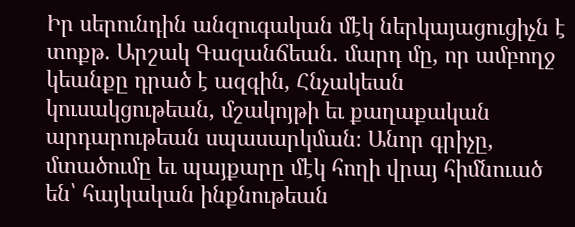Իր սերունդին անզուգական մէկ ներկայացուցիչն է տոքթ. Արշակ Գազանճեան. մարդ մը, որ ամբողջ կեանքը դրած է ազգին, Հնչակեան կուսակցութեան, մշակոյթի եւ քաղաքական արդարութեան սպասարկման։ Անոր գրիչը, մտածումը եւ պայքարը մէկ հողի վրայ հիմնուած են՝ հայկական ինքնութեան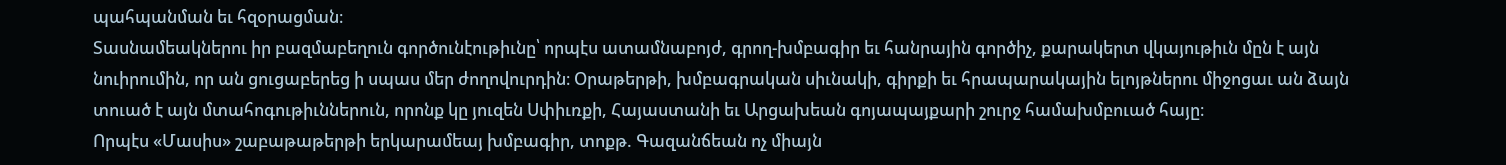պահպանման եւ հզօրացման։
Տասնամեակներու իր բազմաբեղուն գործունէութիւնը՝ որպէս ատամնաբոյժ, գրող-խմբագիր եւ հանրային գործիչ, քարակերտ վկայութիւն մըն է այն նուիրումին, որ ան ցուցաբերեց ի սպաս մեր ժողովուրդին։ Օրաթերթի, խմբագրական սիւնակի, գիրքի եւ հրապարակային ելոյթներու միջոցաւ ան ձայն տուած է այն մտահոգութիւններուն, որոնք կը յուզեն Սփիւռքի, Հայաստանի եւ Արցախեան գոյապայքարի շուրջ համախմբուած հայը։
Որպէս «Մասիս» շաբաթաթերթի երկարամեայ խմբագիր, տոքթ. Գազանճեան ոչ միայն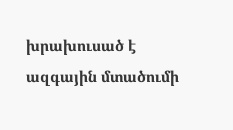խրախուսած է ազգային մտածումի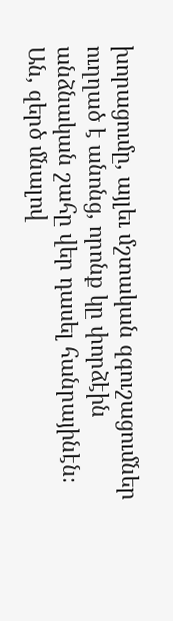խորացումը, այլեւ մշտական զգուշացումներ ուղղած է անոնց, որոնք կը փորձէին անձնական շահը վեր դասել հանրայինէն։ Ան, զերծ մնալով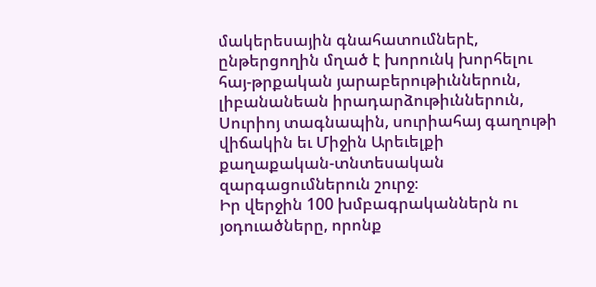մակերեսային գնահատումներէ, ընթերցողին մղած է խորունկ խորհելու հայ-թրքական յարաբերութիւններուն, լիբանանեան իրադարձութիւններուն, Սուրիոյ տագնապին, սուրիահայ գաղութի վիճակին եւ Միջին Արեւելքի քաղաքական-տնտեսական զարգացումներուն շուրջ։
Իր վերջին 100 խմբագրականներն ու յօդուածները, որոնք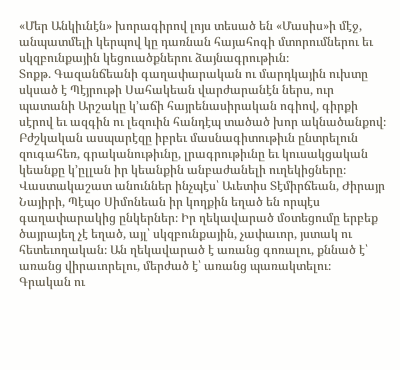«Մեր Անկիւնէն» խորագիրով լոյս տեսած են «Մասիս»ի մէջ, անպատմելի կերպով կը դառնան հայահոգի մտորումներու եւ սկզբունքային կեցուածքներու ձայնագրութիւն։
Տոքթ. Գազանճեանի գաղափարական ու մարդկային ուխտը սկսած է Պէյրութի Սահակեան վարժարանէն ներս, ուր պատանի Արշակը կ’աճի հայրենասիրական ոգիով, գիրքի սէրով եւ ազգին ու լեզուին հանդէպ տածած խոր ակնածանքով։ Բժշկական ասպարէզը իբրեւ մասնագիտութիւն ընտրելուն զուգահեռ, գրականութիւնը, լրագրութիւնը եւ կուսակցական կեանքը կ’ըլլան իր կեանքին անբաժանելի ուղեկիցները։
Վաստակաշատ անուններ ինչպէս՝ Աւետիս Տէմիրճեան, Ժիրայր Նայիրի, Պէպօ Սիմոնեան իր կողքին եղած են որպէս գաղափարակից ընկերներ։ Իր ղեկավարած մօտեցումը երբեք ծայրայեղ չէ եղած, այլ՝ սկզբունքային, չափաւոր, յստակ ու հետեւողական։ Ան ղեկավարած է առանց գոռալու, քննած է՝ առանց վիրաւորելու, մերժած է՝ առանց պառակտելու։
Գրական ու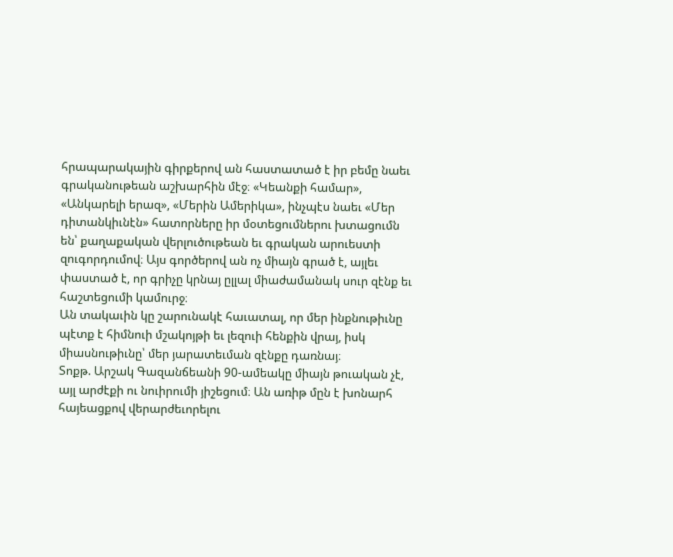հրապարակային գիրքերով ան հաստատած է իր բեմը նաեւ գրականութեան աշխարհին մէջ։ «Կեանքի համար», «Անկարելի երազ», «Մերին Ամերիկա», ինչպէս նաեւ «Մեր դիտանկիւնէն» հատորները իր մօտեցումներու խտացումն են՝ քաղաքական վերլուծութեան եւ գրական արուեստի զուգորդումով։ Այս գործերով ան ոչ միայն գրած է, այլեւ փաստած է, որ գրիչը կրնայ ըլլալ միաժամանակ սուր զէնք եւ հաշտեցումի կամուրջ։
Ան տակաւին կը շարունակէ հաւատալ, որ մեր ինքնութիւնը պէտք է հիմնուի մշակոյթի եւ լեզուի հենքին վրայ, իսկ միասնութիւնը՝ մեր յարատեւման զէնքը դառնայ։
Տոքթ. Արշակ Գազանճեանի 90-ամեակը միայն թուական չէ, այլ արժէքի ու նուիրումի յիշեցում։ Ան առիթ մըն է խոնարհ հայեացքով վերարժեւորելու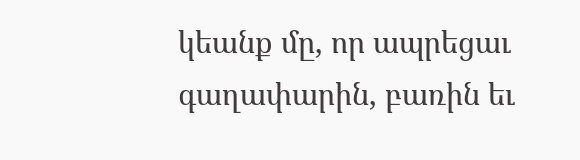կեանք մը, որ ապրեցաւ գաղափարին, բառին եւ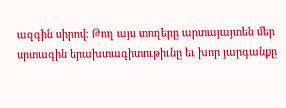ազգին սիրով։ Թող այս տողերը արտայայտեն մեր սրտագին երախտագիտութիւնը եւ խոր յարգանքը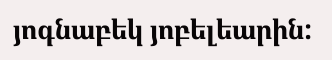յոգնաբեկ յոբելեարին: